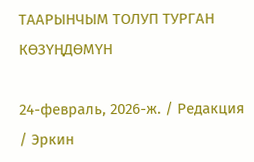ТААРЫНЧЫМ ТОЛУП ТУРГАН КӨЗҮҢДӨМҮН

24-февраль, 2026-ж. / Редакция / Эркин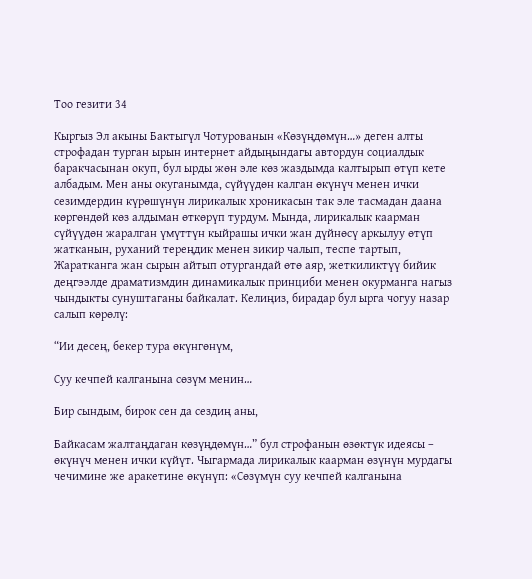Тоо гезити 34

Кыргыз Эл акыны Бактыгүл Чотурованын «Көзүңдөмүн…» деген алты строфадан турган ырын интернет айдыңындагы автордун социалдык баракчасынан окуп, бул ырды жөн эле көз жаздымда калтырып өтүп кете албадым. Мен аны окуганымда, сүйүүдөн калган өкүнүч менен ички сезимдердин күрөшүнүн лирикалык хроникасын так эле тасмадан даана көргөндөй көз алдыман өткөрүп турдум. Мында, лирикалык каарман сүйүүдөн жаралган үмүттүн кыйрашы ички жан дүйнөсү аркылуу өтүп жатканын, руханий тереңдик менен зикир чалып, теспе тартып, Жаратканга жан сырын айтып отургандай өтө аяр, жеткиликтүү бийик деңгээлде драматизмдин динамикалык принциби менен окурманга нагыз чындыкты сунуштаганы байкалат. Келиңиз, бирадар бул ырга чогуу назар салып көрөлү:

“Ии десең, бекер тура өкүнгөнүм,

Суу кечпей калганына сөзүм менин…

Бир сындым, бирок сен да сездиң аны,

Байкасам жалтаңдаган көзүңдөмүн…” бул строфанын өзөктүк идеясы – өкүнүч менен ички күйүт. Чыгармада лирикалык каарман өзүнүн мурдагы чечимине же аракетине өкүнүп: «Сөзүмүн суу кечпей калганына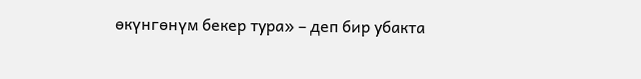өкүнгөнүм бекер тура» – деп бир убакта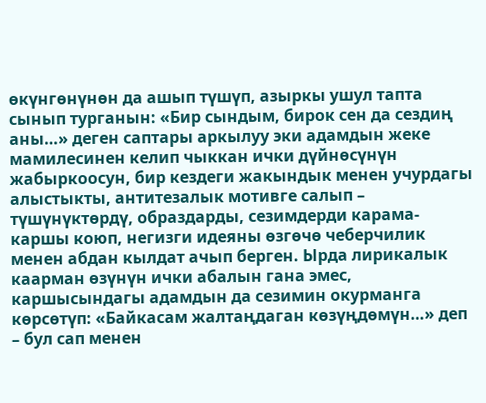өкүнгөнүнөн да ашып түшүп, азыркы ушул тапта сынып турганын: «Бир сындым, бирок сен да сездиң аны…» деген саптары аркылуу эки адамдын жеке мамилесинен келип чыккан ички дүйнөсүнүн жабыркоосун, бир кездеги жакындык менен учурдагы алыстыкты, антитезалык мотивге салып – түшүнүктөрдү, образдарды, сезимдерди карама-каршы коюп, негизги идеяны өзгөчө чеберчилик менен абдан кылдат ачып берген. Ырда лирикалык каарман өзүнүн ички абалын гана эмес, каршысындагы адамдын да сезимин окурманга көрсөтүп: «Байкасам жалтаңдаган көзүңдөмүн…» деп – бул сап менен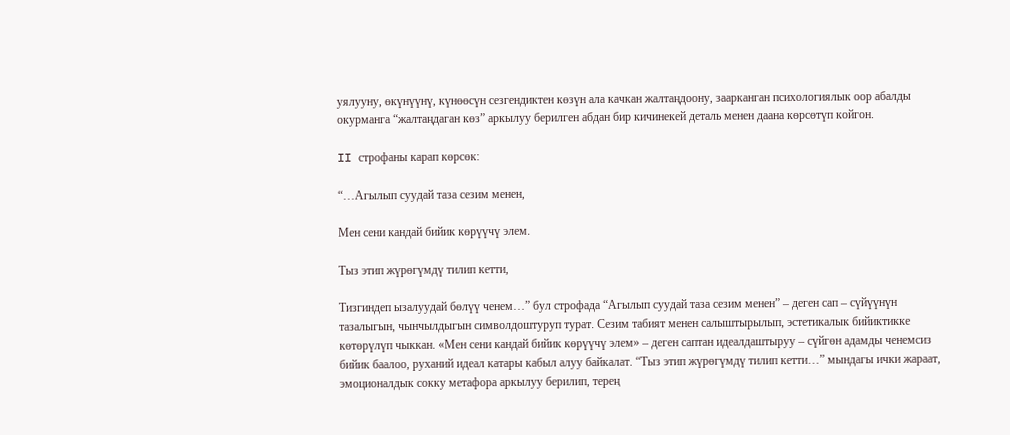уялууну, өкүнүүнү, күнөөсүн сезгендиктен көзүн ала качкан жалтаңдоону, заарканган психологиялык оор абалды окурманга “жалтаңдаган көз” аркылуу берилген абдан бир кичинекей деталь менен даана көрсөтүп койгон.

II строфаны карап көрсөк:

“…Агылып суудай таза сезим менен,

Мен сени кандай бийик көрүүчү элем.

Тыз этип жүрөгүмдү тилип кетти,

Тизгиндеп ызалуудай бөлүү ченем…” бул строфада “Агылып суудай таза сезим менен” – деген сап – сүйүүнүн тазалыгын, чынчылдыгын символдоштуруп турат. Сезим табият менен салыштырылып, эстетикалык бийиктикке көтөрүлүп чыккан. «Мен сени кандай бийик көрүүчү элем» – деген саптан идеалдаштыруу – сүйгөн адамды ченемсиз бийик баалоо, руханий идеал катары кабыл алуу байкалат. “Тыз этип жүрөгүмдү тилип кетти…” мындагы ички жараат, эмоционалдык сокку метафора аркылуу берилип, терең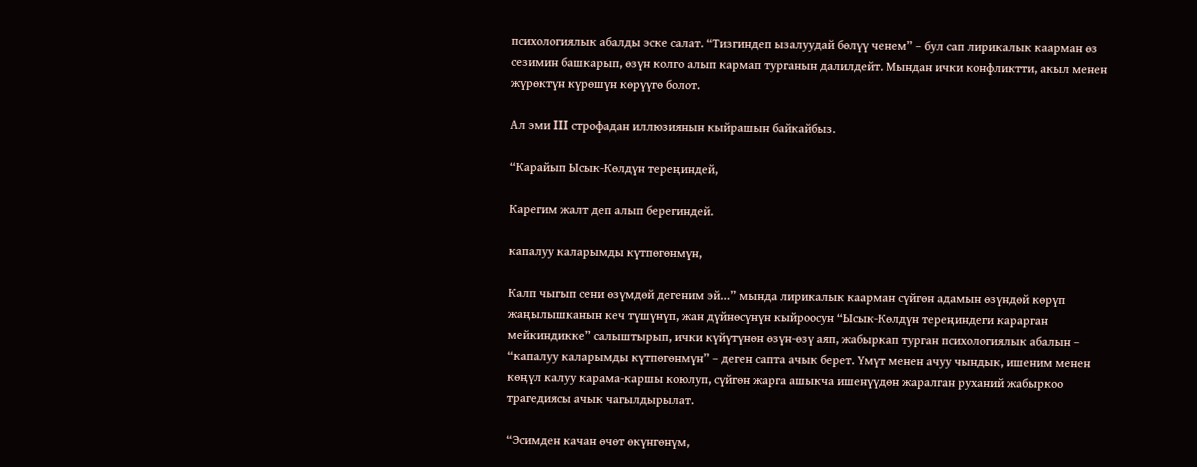психологиялык абалды эске салат. “Тизгиндеп ызалуудай бөлүү ченем” – бул сап лирикалык каарман өз сезимин башкарып, өзүн колго алып кармап турганын далилдейт. Мындан ички конфликтти, акыл менен жүрөктүн күрөшүн көрүүгө болот.

Ал эми III строфадан иллюзиянын кыйрашын байкайбыз.

“Карайып Ысык-Көлдүн тереңиндей,

Карегим жалт деп алып берегиндей.

капалуу каларымды күтпөгөнмүн,

Калп чыгып сени өзүмдөй дегеним эй…” мында лирикалык каарман сүйгөн адамын өзүндөй көрүп жаңылышканын кеч түшүнүп, жан дүйнөсүнүн кыйроосун “Ысык-Көлдүн тереңиндеги карарган мейкиндикке” салыштырып, ички күйүтүнөн өзүн-өзү аяп, жабыркап турган психологиялык абалын – “капалуу каларымды күтпөгөнмүн” – деген сапта ачык берет. Үмүт менен ачуу чындык, ишеним менен көңүл калуу карама-каршы коюлуп, сүйгөн жарга ашыкча ишенүүдөн жаралган руханий жабыркоо трагедиясы ачык чагылдырылат.

“Эсимден качан өчөт өкүнгөнүм,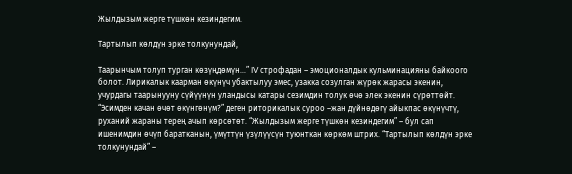Жылдызым жерге түшкөн кезиндегим.

Тартылып көлдүн эрке толкунундай,

Таарынчым толуп турган көзүңдөмүн…” IV строфадан – эмоционалдык кульминацияны байкоого болот. Лирикалык каарман өкүнүч убактылуу эмес, узакка созулган жүрөк жарасы экенин, учурдагы таарынууну сүйүүнүн уландысы катары сезимдин толук өчө элек экенин сүрөттөйт. “Эсимден качан өчөт өкүнгөнүм?” деген риторикалык суроо –жан дүйнөдөгү айыкпас өкүнүчтү, руханий жараны терең ачып көрсөтөт. “Жылдызым жерге түшкөн кезиндегим” – бул сап ишенимдин өчүп баратканын, үмүттүн үзүлүүсүн туюнткан көркөм штрих. “Тартылып көлдүн эрке толкунундай” –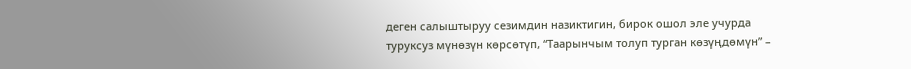деген салыштыруу сезимдин назиктигин, бирок ошол эле учурда туруксуз мүнөзүн көрсөтүп, “Таарынчым толуп турган көзүңдөмүн” –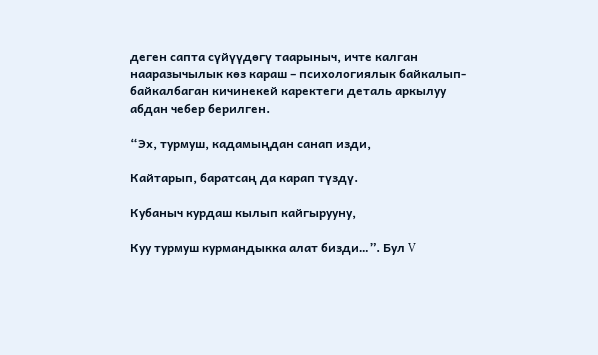деген сапта сүйүүдөгү таарыныч, ичте калган нааразычылык көз караш – психологиялык байкалып-байкалбаган кичинекей каректеги деталь аркылуу абдан чебер берилген.

“Эх, турмуш, кадамыңдан санап изди,

Кайтарып, баратсаң да карап түздү.

Кубаныч курдаш кылып кайгырууну,

Куу турмуш курмандыкка алат бизди…”. Бул V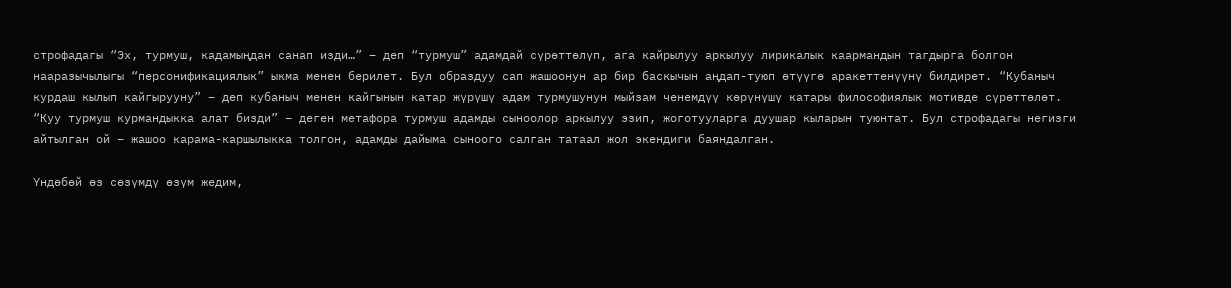строфадагы “Эх, турмуш, кадамыңдан санап изди…” – деп “турмуш” адамдай сүрөттөлүп, ага кайрылуу аркылуу лирикалык каармандын тагдырга болгон нааразычылыгы “персонификациялык” ыкма менен берилет. Бул образдуу сап жашоонун ар бир баскычын аңдап-туюп өтүүгө аракеттенүүнү билдирет. “Кубаныч курдаш кылып кайгырууну” – деп кубаныч менен кайгынын катар жүрүшү адам турмушунун мыйзам ченемдүү көрүнүшү катары философиялык мотивде сүрөттөлөт. “Куу турмуш курмандыкка алат бизди” – деген метафора турмуш адамды сыноолор аркылуу эзип, жоготууларга дуушар кыларын туюнтат. Бул строфадагы негизги айтылган ой – жашоо карама-каршылыкка толгон, адамды дайыма сыноого салган татаал жол экендиги баяндалган.

Үндөбөй өз сөзүмдү өзүм жедим,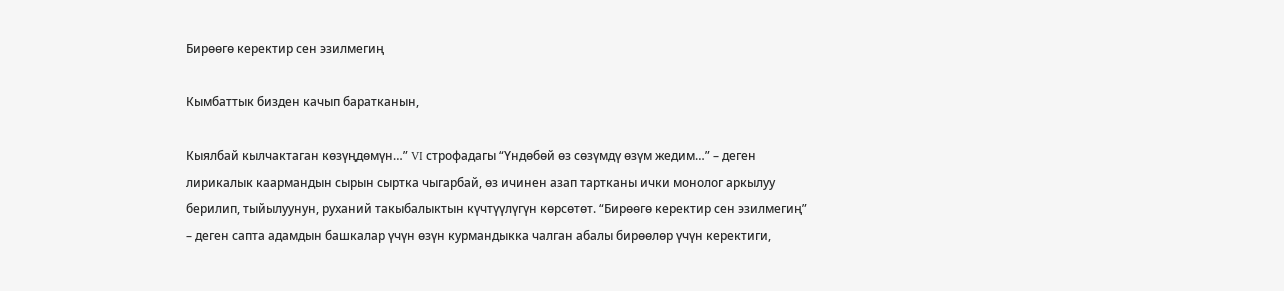Бирөөгө керектир сен эзилмегиң

Кымбаттык бизден качып баратканын,

Кыялбай кылчактаган көзүңдөмүн…” VI строфадагы “Үндөбөй өз сөзүмдү өзүм жедим…” – деген лирикалык каармандын сырын сыртка чыгарбай, өз ичинен азап тартканы ички монолог аркылуу берилип, тыйылуунун, руханий такыбалыктын күчтүүлүгүн көрсөтөт. “Бирөөгө керектир сен эзилмегиң” – деген сапта адамдын башкалар үчүн өзүн курмандыкка чалган абалы бирөөлөр үчүн керектиги,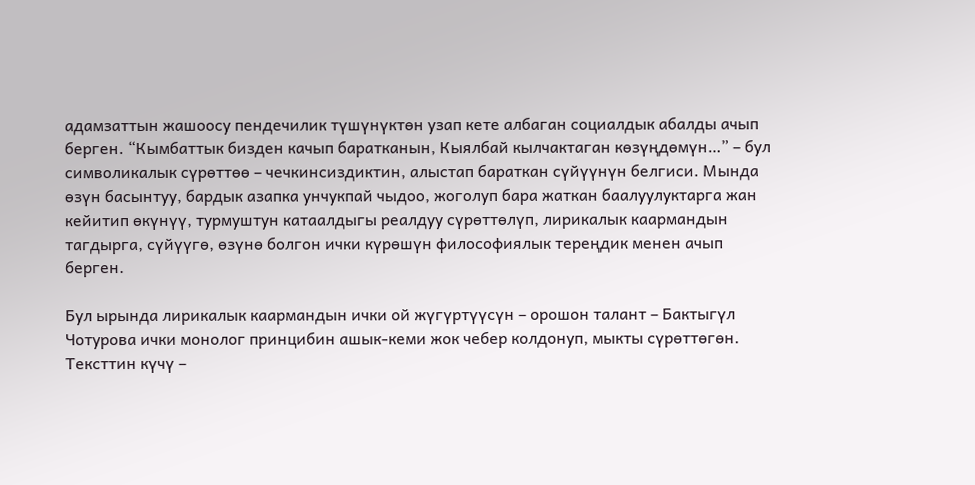адамзаттын жашоосу пендечилик түшүнүктөн узап кете албаган социалдык абалды ачып берген. “Кымбаттык бизден качып баратканын, Кыялбай кылчактаган көзүңдөмүн…” – бул символикалык сүрөттөө – чечкинсиздиктин, алыстап бараткан сүйүүнүн белгиси. Мында өзүн басынтуу, бардык азапка унчукпай чыдоо, жоголуп бара жаткан баалуулуктарга жан кейитип өкүнүү, турмуштун катаалдыгы реалдуу сүрөттөлүп, лирикалык каармандын тагдырга, сүйүүгө, өзүнө болгон ички күрөшүн философиялык тереңдик менен ачып берген.

Бул ырында лирикалык каармандын ички ой жүгүртүүсүн – орошон талант – Бактыгүл Чотурова ички монолог принцибин ашык-кеми жок чебер колдонуп, мыкты сүрөттөгөн. Тексттин күчү –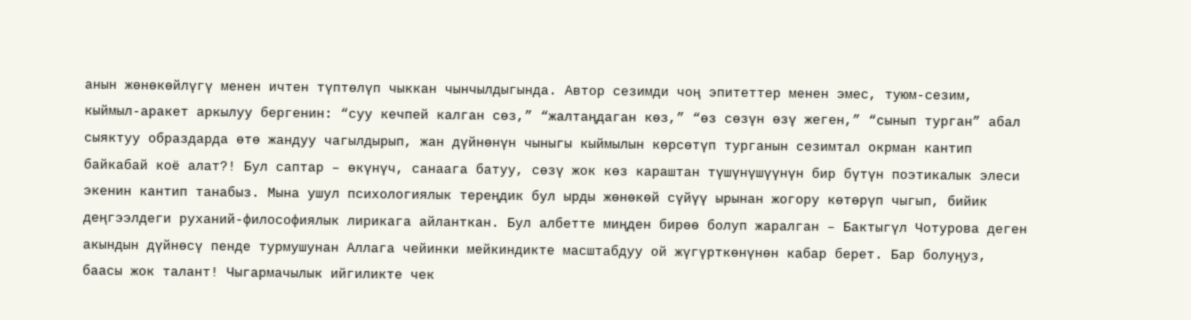анын жөнөкөйлүгү менен ичтен түптөлүп чыккан чынчылдыгында. Автор сезимди чоң эпитеттер менен эмес, туюм-сезим, кыймыл-аракет аркылуу бергенин: “суу кечпей калган сөз,” “жалтаңдаган көз,” “өз сөзүн өзү жеген,” “сынып турган” абал сыяктуу образдарда өтө жандуу чагылдырып, жан дүйнөнүн чыныгы кыймылын көрсөтүп турганын сезимтал окрман кантип байкабай коё алат?! Бул саптар – өкүнүч, санаага батуу, сөзү жок көз караштан түшүнүшүүнүн бир бүтүн поэтикалык элеси экенин кантип танабыз. Мына ушул психологиялык тереңдик бул ырды жөнөкөй сүйүү ырынан жогору көтөрүп чыгып, бийик деңгээлдеги руханий-философиялык лирикага айланткан. Бул албетте миңден бирөө болуп жаралган – Бактыгүл Чотурова деген акындын дүйнөсү пенде турмушунан Аллага чейинки мейкиндикте масштабдуу ой жүгүрткөнүнөн кабар берет. Бар болуңуз, баасы жок талант! Чыгармачылык ийгиликте чек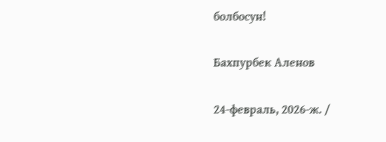болбосун!

Бахпурбек Аленов

24-февраль, 2026-ж. /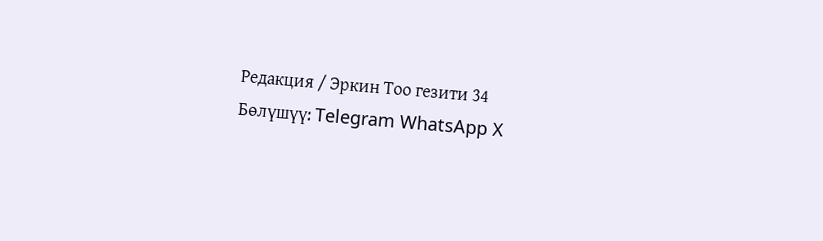Редакция / Эркин Тоо гезити 34
Бөлүшүү: Telegram WhatsApp X